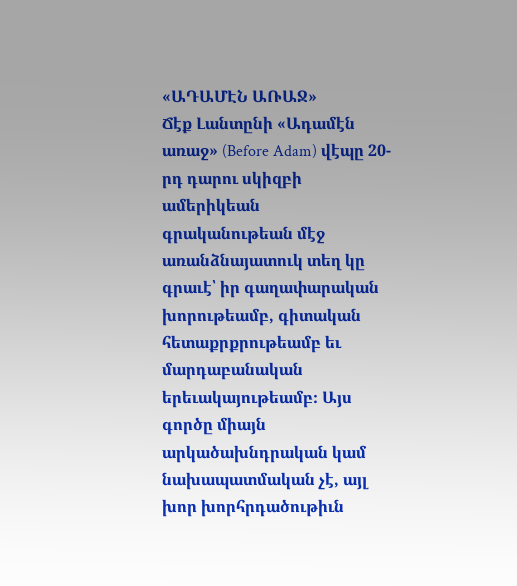«ԱԴԱՄԷՆ ԱՌԱՋ»
Ճէք Լանտընի «Ադամէն առաջ» (Before Adam) վէպը 20-րդ դարու սկիզբի ամերիկեան գրականութեան մէջ առանձնայատուկ տեղ կը գրաւէ՝ իր գաղափարական խորութեամբ, գիտական հետաքրքրութեամբ եւ մարդաբանական երեւակայութեամբ։ Այս գործը միայն արկածախնդրական կամ նախապատմական չէ, այլ խոր խորհրդածութիւն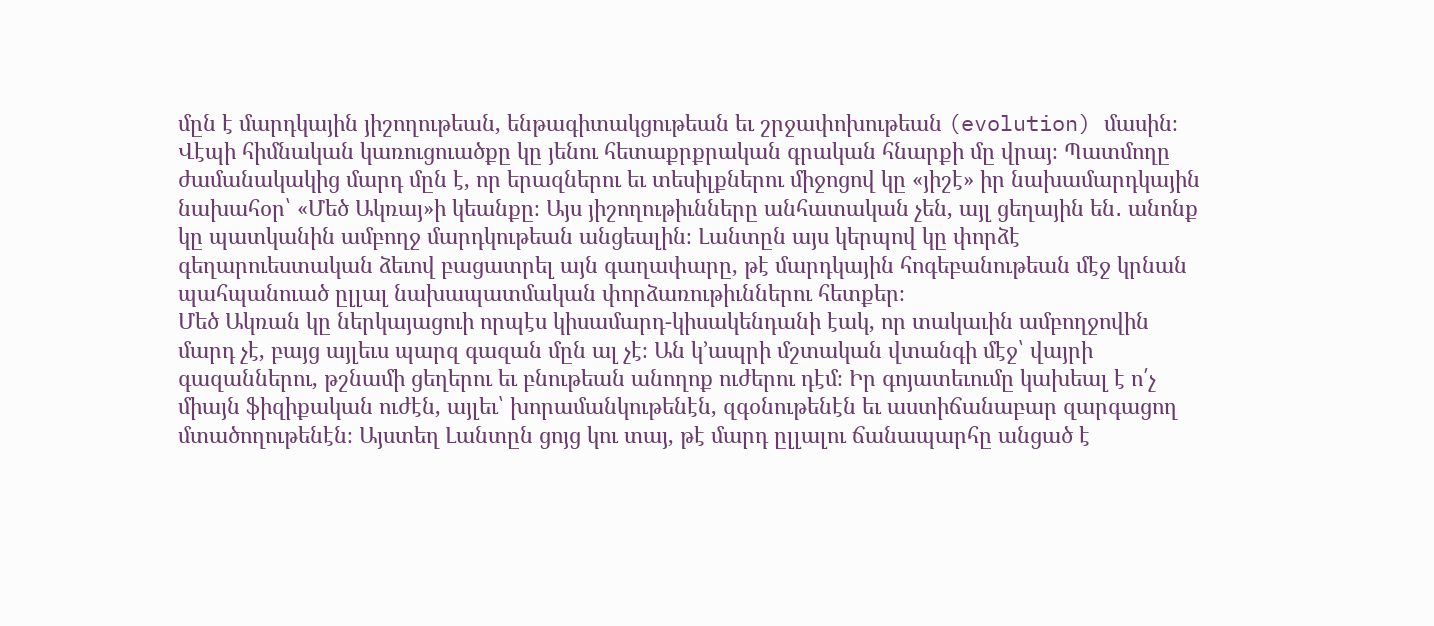մըն է մարդկային յիշողութեան, ենթագիտակցութեան եւ շրջափոխութեան (evolution) մասին։
Վէպի հիմնական կառուցուածքը կը յենու հետաքրքրական գրական հնարքի մը վրայ։ Պատմողը ժամանակակից մարդ մըն է, որ երազներու եւ տեսիլքներու միջոցով կը «յիշէ» իր նախամարդկային նախահօր՝ «Մեծ Ակռայ»ի կեանքը։ Այս յիշողութիւնները անհատական չեն, այլ ցեղային են․ անոնք կը պատկանին ամբողջ մարդկութեան անցեալին։ Լանտըն այս կերպով կը փորձէ գեղարուեստական ձեւով բացատրել այն գաղափարը, թէ մարդկային հոգեբանութեան մէջ կրնան պահպանուած ըլլալ նախապատմական փորձառութիւններու հետքեր։
Մեծ Ակռան կը ներկայացուի որպէս կիսամարդ-կիսակենդանի էակ, որ տակաւին ամբողջովին մարդ չէ, բայց այլեւս պարզ գազան մըն ալ չէ։ Ան կ՚ապրի մշտական վտանգի մէջ՝ վայրի գազաններու, թշնամի ցեղերու եւ բնութեան անողոք ուժերու դէմ։ Իր գոյատեւումը կախեալ է ո՛չ միայն ֆիզիքական ուժէն, այլեւ՝ խորամանկութենէն, զգօնութենէն եւ աստիճանաբար զարգացող մտածողութենէն։ Այստեղ Լանտըն ցոյց կու տայ, թէ մարդ ըլլալու ճանապարհը անցած է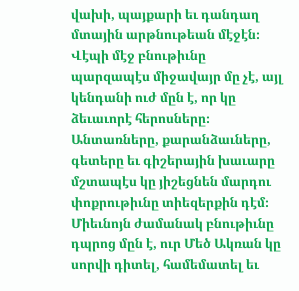վախի, պայքարի եւ դանդաղ մտային արթնութեան մէջէն։
Վէպի մէջ բնութիւնը պարզապէս միջավայր մը չէ, այլ կենդանի ուժ մըն է, որ կը ձեւաւորէ հերոսները։ Անտառները, քարանձաւները, գետերը եւ գիշերային խաւարը մշտապէս կը յիշեցնեն մարդու փոքրութիւնը տիեզերքին դէմ։ Միեւնոյն ժամանակ բնութիւնը դպրոց մըն է, ուր Մեծ Ակռան կը սորվի դիտել, համեմատել եւ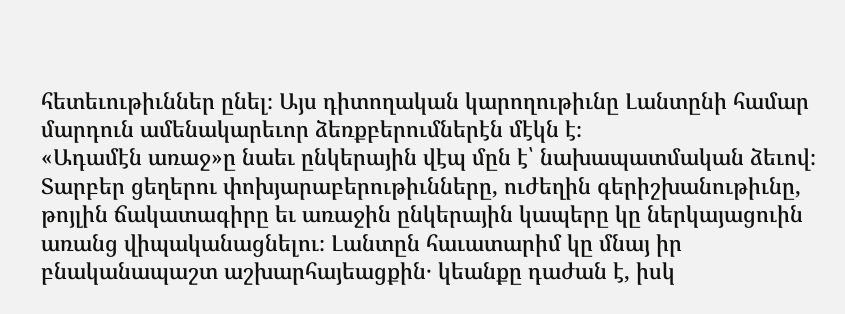հետեւութիւններ ընել։ Այս դիտողական կարողութիւնը Լանտընի համար մարդուն ամենակարեւոր ձեռքբերումներէն մէկն է։
«Ադամէն առաջ»ը նաեւ ընկերային վէպ մըն է՝ նախապատմական ձեւով։ Տարբեր ցեղերու փոխյարաբերութիւնները, ուժեղին գերիշխանութիւնը, թոյլին ճակատագիրը եւ առաջին ընկերային կապերը կը ներկայացուին առանց վիպականացնելու։ Լանտըն հաւատարիմ կը մնայ իր բնականապաշտ աշխարհայեացքին․ կեանքը դաժան է, իսկ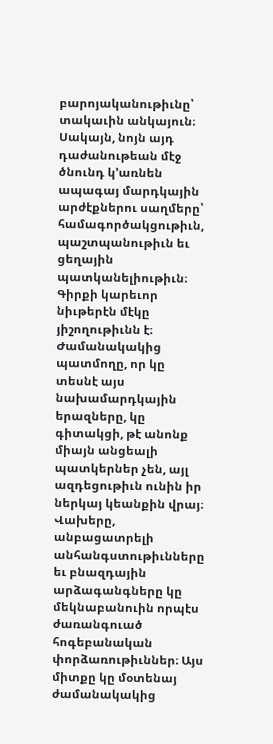բարոյականութիւնը՝ տակաւին անկայուն։ Սակայն, նոյն այդ դաժանութեան մէջ ծնունդ կ՚առնեն ապագայ մարդկային արժէքներու սաղմերը՝ համագործակցութիւն, պաշտպանութիւն եւ ցեղային պատկանելիութիւն։
Գիրքի կարեւոր նիւթերէն մէկը յիշողութիւնն է։ Ժամանակակից պատմողը, որ կը տեսնէ այս նախամարդկային երազները, կը գիտակցի, թէ անոնք միայն անցեալի պատկերներ չեն, այլ ազդեցութիւն ունին իր ներկայ կեանքին վրայ։ Վախերը, անբացատրելի անհանգստութիւնները եւ բնազդային արձագանգները կը մեկնաբանուին որպէս ժառանգուած հոգեբանական փորձառութիւններ։ Այս միտքը կը մօտենայ ժամանակակից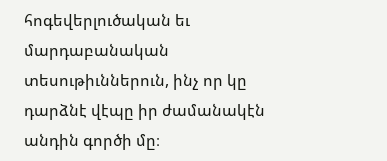հոգեվերլուծական եւ մարդաբանական տեսութիւններուն, ինչ որ կը դարձնէ վէպը իր ժամանակէն անդին գործի մը։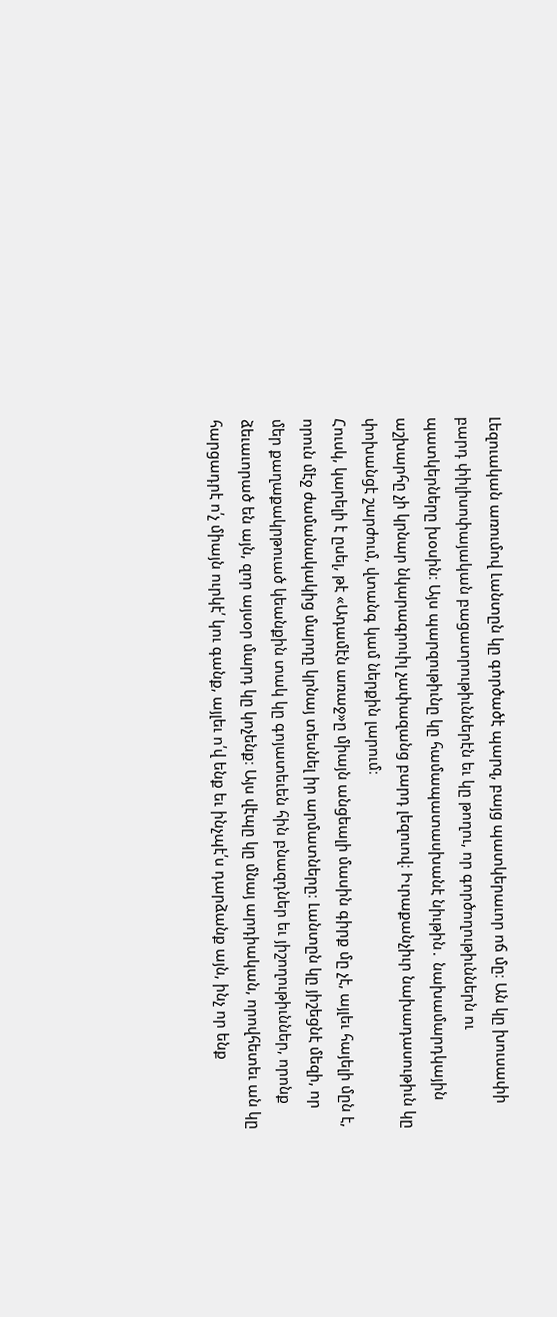Լեզուական առումով Լանտըն կը գործածէ պարզ, բայց պատկերաւոր ոճ մը։ Ան կը խուսափի բարդ փիլիսոփայական բացատրութիւններէն եւ կը թողու, որ գործողութիւններն ու պատկերները խօսին։ Այս պարզութիւնը կը համապատասխանէ նիւթին․ նախամարդկային աշխարհը չի կրնար նկարագրուիլ չափազանց բարդ լեզուով։ Իւրաքանչիւր նախադասութիւն կը փոխանցէ շարժում, վտանգ կամ ներքին լարում։
Հուսկ, կարելի է ըսել, թէ «Ադամէն առաջ»ը միայն անցեալի մասին գիրք մը չէ, այլեւ հայելի մըն է, որուն մէջ ժամանակակից մարդը կրնայ տեսնել իր արմատները։ Լանտըն կը յիշեցնէ մեզի, որ մեր քաղաքակրթուած կեանքին տակ կը գոյատեւեն հին բնազդներ եւ յիշողութիւններ, որոնք ձեւաւորած են այն, զոր այսօր մարդ կը կոչենք։ Այս վէպը կը մնայ արդիական, որովհետեւ ան կը հարցադրէ ո՛չ միայն ուրկէ՛ կու գանք, այլեւ ո՛վ ենք եւ ինչպէ՛ս դարձանք այն, ինչ որ ենք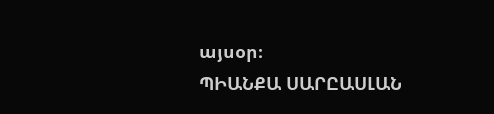այսօր։
ՊԻԱՆՔԱ ՍԱՐԸԱՍԼԱՆ